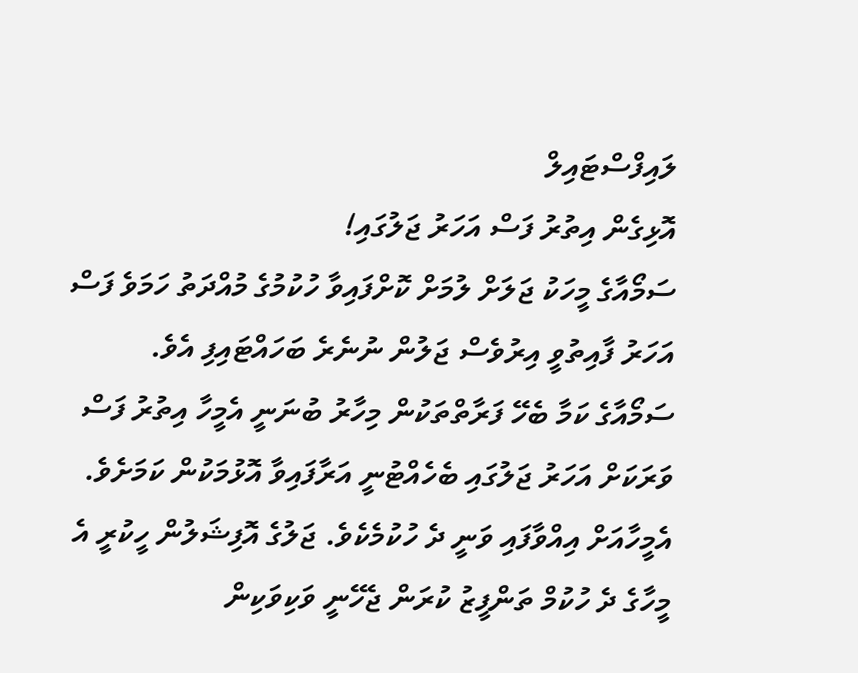ލައިފްސްޓައިލް
އޮޅިގެން އިތުރު ފަސް އަހަރު ޖަލުގައި!
ސަމޯއާގެ މީހަކު ޖަލަށް ލުމަށް ކޮށްފައިވާ ހުކުމުގެ މުއްދަތު ހަމަވެ ފަސް އަހަރު ފާއިތުވީ އިރުވެސް ޖަލުން ނުނެރެ ބަހައްޓައިފި އެވެ.
ސަމޯއާގެ ކަމާ ބެހޭ ފަރާތްތަކުން މިހާރު ބުނަނީ އެމީހާ އިތުރު ފަސް ވަރަކަށް އަހަރު ޖަލުގައި ބެހެއްޓުނީ އަރާފައިވާ އޮޅުމަކުން ކަމަށެވެ. އެމީހާއަށް އިއްވާފައި ވަނީ ދެ ހުކުމެކެވެ. ޖަލުގެ އޮފިޝަލުން ހީކުރީ އެ މީހާގެ ދެ ހުކުމް ތަންފީޒު ކުރަން ޖެހޭނީ ވަކިވަކިން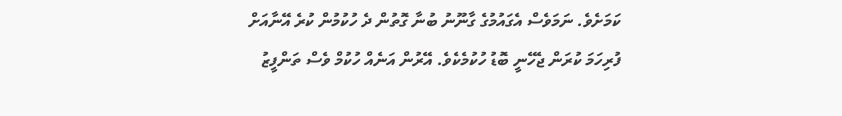ކަމަށެވެ. ނަމަވެސް އެގައުމުގެ ގާނޫނު ބުނާ ގޮތުން ދެ ހުކުމުން ކުރެ އޭނާއަށް ފުރިހަމަ ކުރަން ޖެހޭނީ ބޮޑު ހުކުމެކެވެ. އޭރުން އަނެއް ހުކުމް ވެސް ތަންފީޒު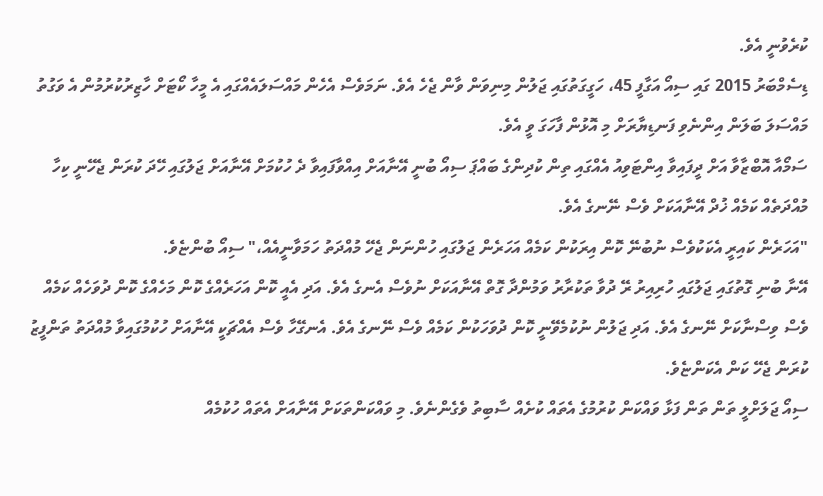ކުރެވުނީ އެވެ.
ޑިސެމްބަރު 2015 ގައި ސިއޯ އަގާފީ 45، ހަގީގަތުގައި ޖަލުން މިނިވަން ވާން ޖެހެ އެވެ. ނަމަވެސް އެހެން މައްސަލައެއްގައި އެ މީހާ ކޯޓަށް ހާޒިރުކުރުމުން އެ ވަގުތު މައްސަލަ ބަލަން އިންނެވި ފަނޑިޔާރަށް މި އޮޅުން ފާހަގަ ވީ އެވެ.
ސަމޯއާ އޮބްޒާވާ އަށް ދީފައިވާ އިންޓަވިއު އެއްގައި ތިން ކުދިންގެ ބައްޕަ ސިއޯ ބުނީ އޭނާއަށް އިއްވާފައިވާ ދެ ހުކުމަށް އޭނާއަށް ޖަލުގައި ހޭދަ ކުރަން ޖެހޭނީ ކިހާ މުއްދަތެއް ކަމެއް ޚުދް އޭނާއަކަށް ވެސް ނޭނގެ އެވެ.
"އަހަރެން ކައިރީ އެކަކުވެސް ނުބުނޭ ކޮން އިރަކުން ކަމެއް އަހަރެން ޖަލުގައި ހުންނަން ޖެހޭ މުއްދަތު ހަމަވާނީއެއް،" ސިއޯ ބުންޏެވެ.
އޭނާ ބުނި ގޮތުގައި ޖަލުގައި ހުރިއިރު ރޭ ދުވާ ތަކުރާރު ވަމުންދާ ގޮތް އޭނާއަކަށް ނުވެސް އެނގެ އެވެ. އަދި އެއީ ކޮން އަހަރެއްގެ ކޮން މަހެއްގެ ކޮން ދުވަހެއް ކަމެއް ވެސް ވިސްނާކަށް ނޭނގެ އެވެ. އަދި ޖަލުން ނުކުމެވޭނީ ކޮން ދުވަހަކުން ކަމެއް ވެސް ނޭނގެ އެވެ. އެނގޭހާ ވެސް އެއްޗަކީ އޭނާއަށް ހުކުމުގައިވާ މުއްދަތު ތަންފީޒު ކުރަން ޖެހޭ ކަން އެކަންޏެވެ.
ސިއޯ ޖަލަށްލީ ތަން ތަން ފަޅާ ވައްކަން ކުރުމުގެ އެތައް ކުށެއް ސާބިތު ވެގެންނެވެ. މި ވައްކަންތަކަށް އޭނާއަށް އެތައް ހުކުމެއް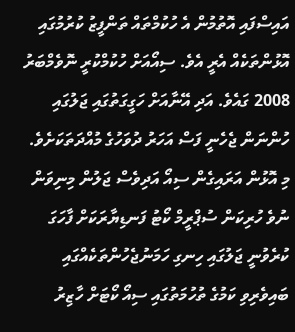އައިސްފައި އޮތުމުން އެ ހުކުމްތައް ތަންފީޒު ކުރުމުގައި އޮޅުންތަކެއް އެރީ އެވެ. ސިއޯއަށް ހުކުމްކުރީ ނޮވެމްބަރު 2008 ގައެވެ. އަދި އޭނާއަށް ހަގީގަތުގައި ޖަލުގައި ހުންނަން ޖެހެނީ ފަސް އަހަރު ދުވަހުގެ މުއްދަތަކަށެވެ.
މި އޮޅުން އަރައިގެން ސިއޯ އަދިވެސް ޖަލުން މިނިވަން ނުވެ ހުރިކަން ސުޕްރީމް ކޯޓު ފަނޑިޔާރަކަށް ފާހަގަ ކުރެވުނީ ޖަލުގައި ހިނގި ހަމަނުޖެހުންތަކެއްގައި ބައިވެރިވި ކަމުގެ ތުހުމަތުގައި ސިއޯ ކޯޓަށް ހާޒިރު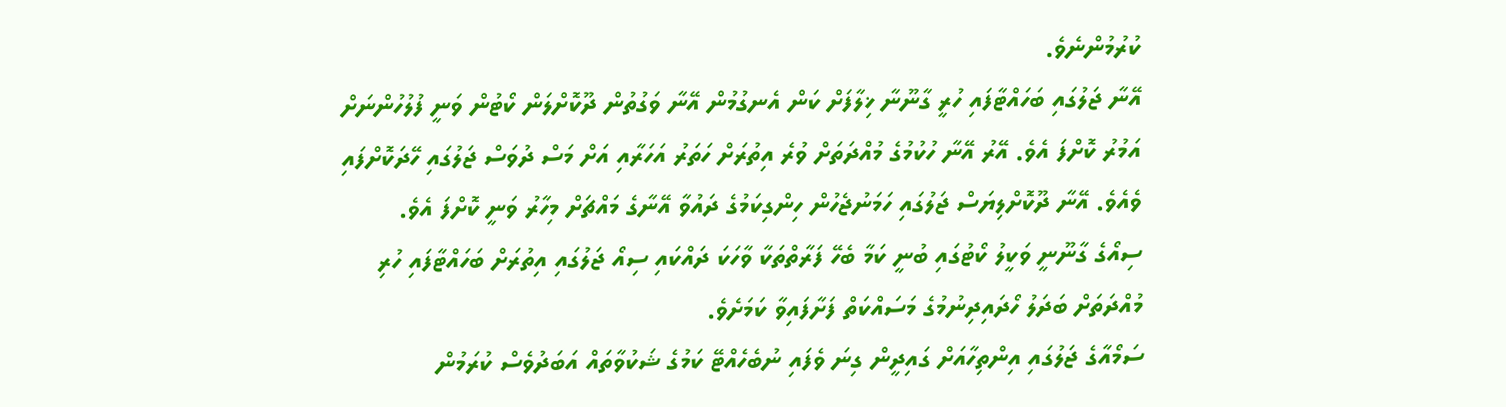ކުރުމުންނެވެ.
އޭނާ ޖަލުގައި ބަހައްޓާފައި ހުރީ ގާނޫނާ ޚިލާފަށް ކަން އެނގުމުން އޭނާ ވަގުތުން ދޫކޮށްލަން ކޯޓުން ވަނީ ފުލުހުންނަށް އަމުރު ކޮށްފަ އެވެ. އޭރު އޭނާ ހުކުމުގެ މުއްދަތަށް ވުރެ އިތުރަށް ހަތަރު އަހަރާއި އަށް މަސް ދުވަސް ޖަލުގައި ހޭދަކޮށްފައި ވެއެވެ. އޭނާ ދޫކޮށްލިޔަސް ޖަލުގައި ހަމަނުޖެހުން ހިންގިކަމުގެ ދައުވާ އޭނާގެ މައްޗަށް މިހާރު ވަނީ ކޮށްފަ އެވެ.
ސިއޯގެ ގާނޫނީ ވަކީލު ކޯޓުގައި ބުނީ ކަމާ ބެހޭ ފަރާތްތަކާ ވާހަކަ ދައްކައި ސިއޯ ޖަލުގައި އިތުރަށް ބަހައްޓާފައި ހުރި މުއްދަތަށް ބަދަލު ހޯދައިދިނުމުގެ މަސައްކަތް ފަށާފައިވާ ކަމަށެވެ.
ސަމޯއާގެ ޖަލުގައި އިންތިހާއަށް ގައިދީން ގިނަ ވެފައި ނުބެހެއްޓޭ ކަމުގެ ޝަކުވާތައް އަބަދުވެސް ކުރަމުން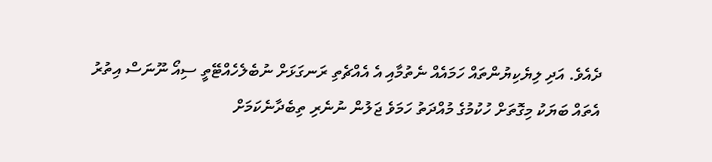ދެއެވެ. އަދި ލިޔެކިޔުންތައް ހަމައެއް ނެތުމާއި އެ އެއްޗެތި ރަނގަޅަށް ނުބެލެހެއްޓޭތީ ސިއޯ ނޫނަސް އިތުރު އެތައް ބަޔަކު މިގޮތަށް ހުކުމުގެ މުއްދަތު ހަމަވެ ޖަލުން ނުނެރި ތިބެދާނެކަމަށް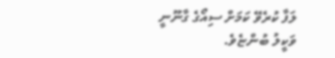ލަފާ ކުރެވޭ ކަމަށް ސިއޯގެ ގާނޫނީ ވަކީލު ބުންޏެވެ.